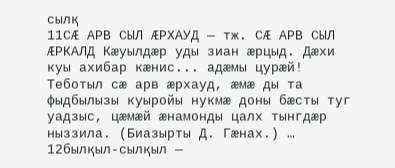сылқ
11СÆ АРВ СЫЛ ÆРХАУД — тж. СÆ АРВ СЫЛ ÆРКАЛД Кæуылдæр уды зиан æрцыд. Дæхи куы ахибар кæнис... адæмы цурæй! Теботыл сæ арв æрхауд, æмæ ды та фыдбылызы куыройы нукмæ доны бæсты туг уадзыс, цæмæй æнамонды цалх тынгдæр ныззила. (Биазырты Д. Гæнах.) …
12былқыл-сылқыл —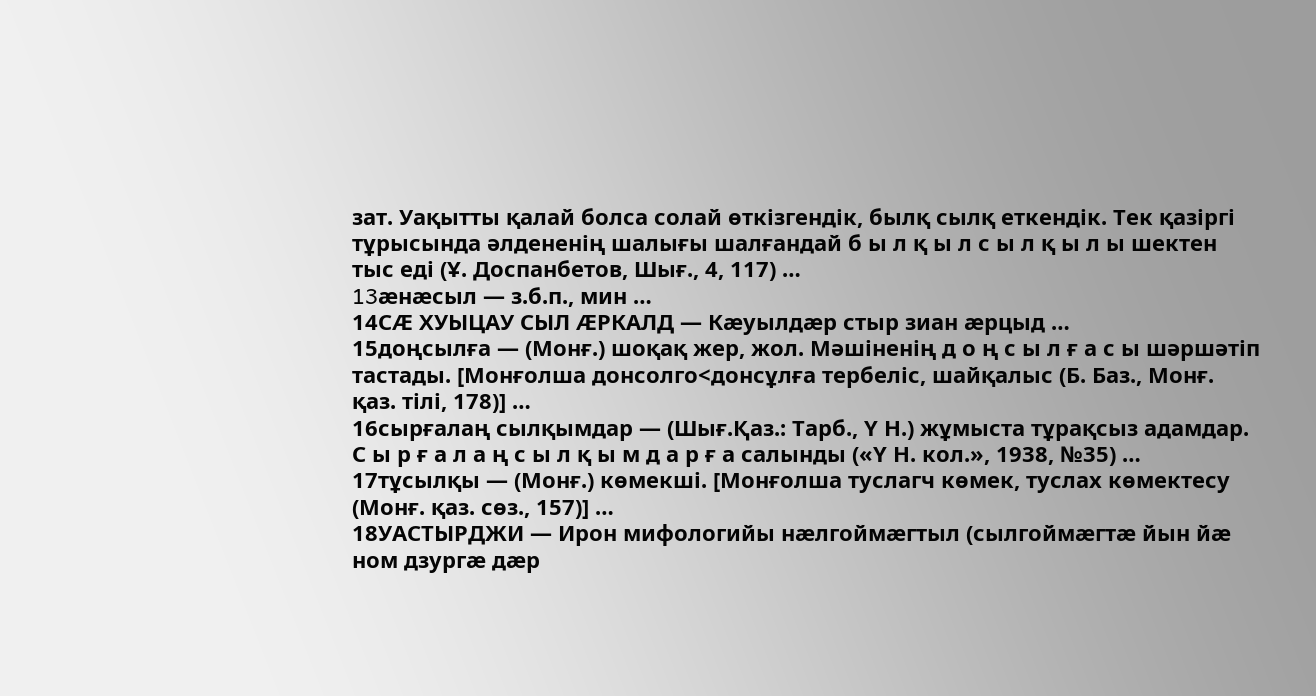зат. Уақытты қалай болса солай өткізгендік, былқ сылқ еткендік. Тек қазіргі тұрысында әлдененің шалығы шалғандай б ы л қ ы л с ы л қ ы л ы шектен тыс еді (Ұ. Доспанбетов, Шығ., 4, 117) …
13æнæсыл — з.б.п., мин …
14СÆ ХУЫЦАУ СЫЛ ÆРКАЛД — Кæуылдæр стыр зиан æрцыд …
15доңсылға — (Монғ.) шоқақ жер, жол. Мәшіненің д о ң с ы л ғ а с ы шәршәтіп тастады. [Монғолша донсолго<донсұлға тербеліс, шайқалыс (Б. Баз., Монғ. қаз. тілі, 178)] …
16сырғалаң сылқымдар — (Шығ.Қаз.: Тарб., Ү Н.) жұмыста тұрақсыз адамдар. С ы р ғ а л а ң с ы л қ ы м д а р ғ а салынды («Ү Н. кол.», 1938, №35) …
17тұсылқы — (Монғ.) көмекші. [Монғолша туслагч көмек, туслах көмектесу (Монғ. қаз. сөз., 157)] …
18УАСТЫРДЖИ — Ирон мифологийы нæлгоймæгтыл (сылгоймæгтæ йын йæ ном дзургæ дæр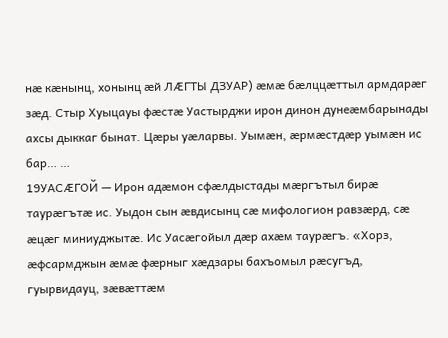нæ кæнынц, хонынц æй ЛÆГТЫ ДЗУАР) æмæ бæлццæттыл армдарæг зæд. Стыр Хуыцауы фæстæ Уастырджи ирон динон дунеæмбарынады ахсы дыккаг бынат. Цæры уæларвы. Уымæн, æрмæстдæр уымæн ис бар… …
19УАСÆГОЙ — Ирон адæмон сфæлдыстады мæргътыл бирæ таурæгътæ ис. Уыдон сын æвдисынц сæ мифологион равзæрд, сæ æцæг миниуджытæ. Ис Уасæгойыл дæр ахæм таурæгъ. «Хорз, æфсармджын æмæ фæрныг хæдзары бахъомыл рæсугъд, гуырвидауц, зæвæттæм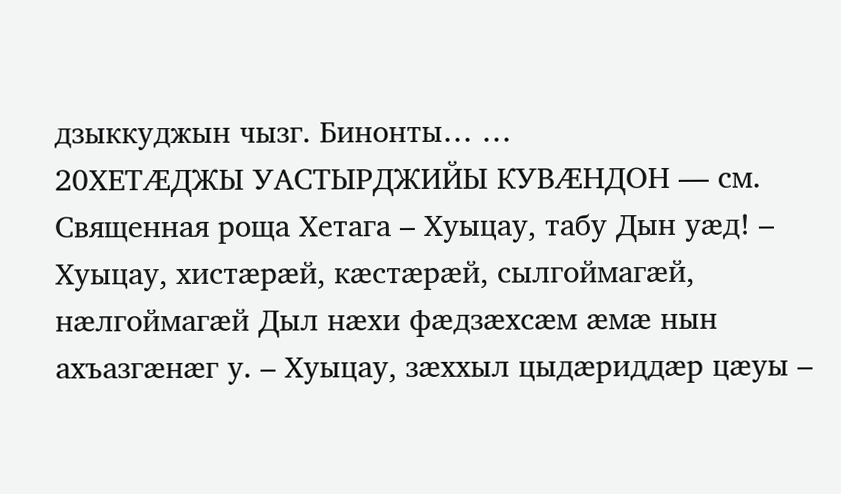дзыккуджын чызг. Бинонты… …
20ХЕТÆДЖЫ УАСТЫРДЖИЙЫ КУВÆНДОН — см. Священная роща Хетага – Хуыцау, табу Дын уæд! – Хуыцау, хистæрæй, кæстæрæй, сылгоймагæй, нæлгоймагæй Дыл нæхи фæдзæхсæм æмæ нын ахъазгæнæг у. – Хуыцау, зæххыл цыдæриддæр цæуы –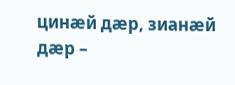цинæй дæр, зианæй дæр –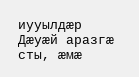иууылдæр Дæуæй аразгæ сты, æмæ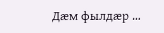Дæм фылдæр …